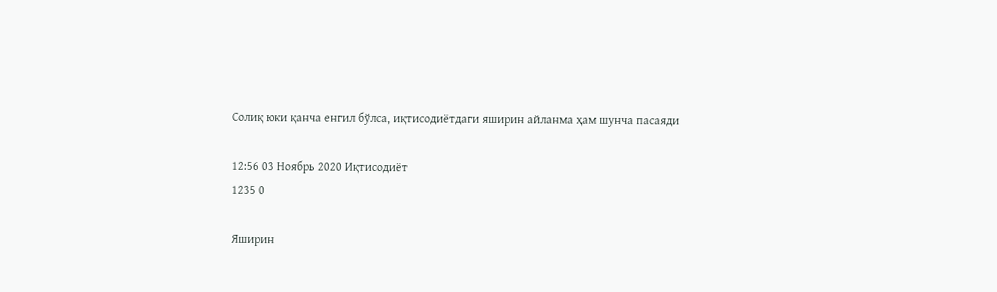Солиқ юки қанча енгил бўлса, иқтисодиётдаги яширин айланма ҳам шунча пасаяди

12:56 03 Ноябрь 2020 Иқтисодиёт
1235 0

Яширин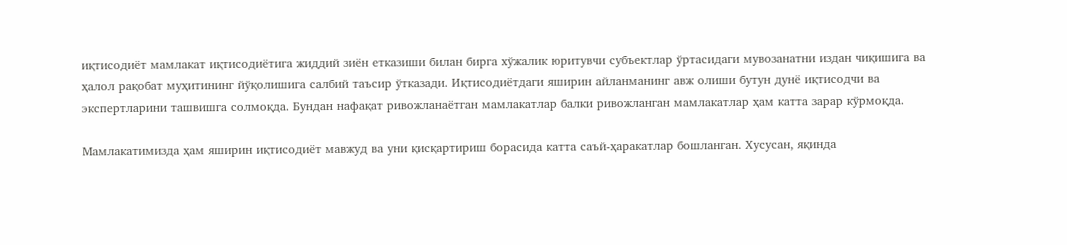иқтисодиёт мамлакат иқтисодиётига жиддий зиён етказиши билан бирга хўжалик юритувчи субъектлар ўртасидаги мувозанатни издан чиқишига ва ҳалол рақобат муҳитининг йўқолишига салбий таъсир ўтказади. Иқтисодиётдаги яширин айланманинг авж олиши бутун дунё иқтисодчи ва экспертларини ташвишга солмоқда. Бундан нафақат ривожланаётган мамлакатлар балки ривожланган мамлакатлар ҳам катта зарар кўрмоқда.

Мамлакатимизда ҳам яширин иқтисодиёт мавжуд ва уни қисқартириш борасида катта саъй-ҳаракатлар бошланган. Хусусан, яқинда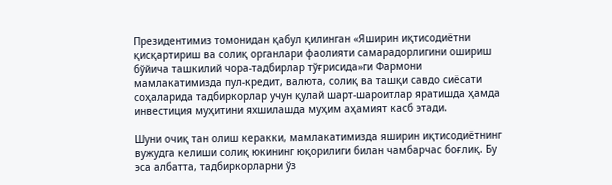Президентимиз томонидан қабул қилинган «Яширин иқтисодиётни қисқартириш ва солиқ органлари фаолияти самарадорлигини ошириш бўйича ташкилий чора-тадбирлар тўғрисида»ги Фармони мамлакатимизда пул-кредит, валюта, солиқ ва ташқи савдо сиёсати соҳаларида тадбиркорлар учун қулай шарт-шароитлар яратишда ҳамда инвестиция муҳитини яхшилашда муҳим аҳамият касб этади.

Шуни очиқ тан олиш керакки, мамлакатимизда яширин иқтисодиётнинг вужудга келиши солиқ юкининг юқорилиги билан чамбарчас боғлиқ. Бу эса албатта, тадбиркорларни ўз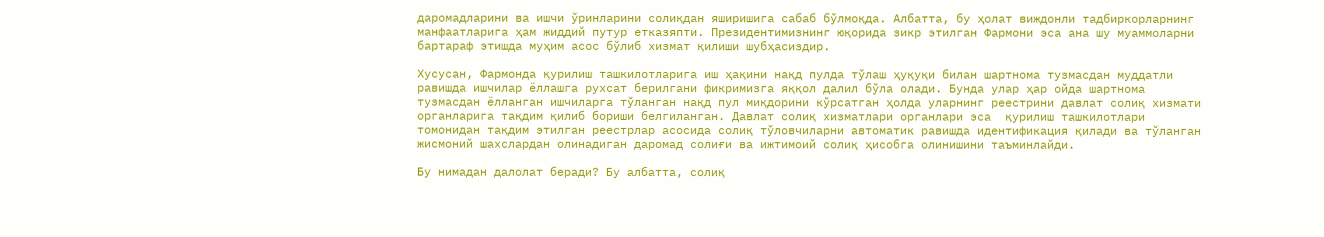даромадларини ва ишчи ўринларини солиқдан яширишига сабаб бўлмоқда. Албатта, бу ҳолат виждонли тадбиркорларнинг манфаатларига ҳам жиддий путур етказяпти. Президентимизнинг юқорида зикр этилган Фармони эса ана шу муаммоларни бартараф этишда муҳим асос бўлиб хизмат қилиши шубҳасиздир.

Хусусан, Фармонда қурилиш ташкилотларига иш ҳақини нақд пулда тўлаш ҳуқуқи билан шартнома тузмасдан муддатли равишда ишчилар ёллашга рухсат берилгани фикримизга яққол далил бўла олади. Бунда улар ҳар ойда шартнома тузмасдан ёлланган ишчиларга тўланган нақд пул миқдорини кўрсатган ҳолда уларнинг реестрини давлат солиқ хизмати органларига тақдим қилиб бориши белгиланган. Давлат солиқ хизматлари органлари эса  қурилиш ташкилотлари томонидан тақдим этилган реестрлар асосида солиқ тўловчиларни автоматик равишда идентификация қилади ва тўланган жисмоний шахслардан олинадиган даромад солиғи ва ижтимоий солиқ ҳисобга олинишини таъминлайди.

Бу нимадан далолат беради? Бу албатта, солиқ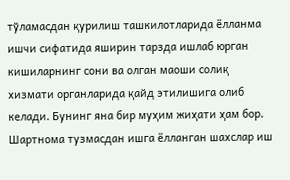тўламасдан қурилиш ташкилотларида ёлланма ишчи сифатида яширин тарзда ишлаб юрган кишиларнинг сони ва олган маоши солиқ хизмати органларида қайд этилишига олиб келади. Бунинг яна бир муҳим жиҳати ҳам бор. Шартнома тузмасдан ишга ёлланган шахслар иш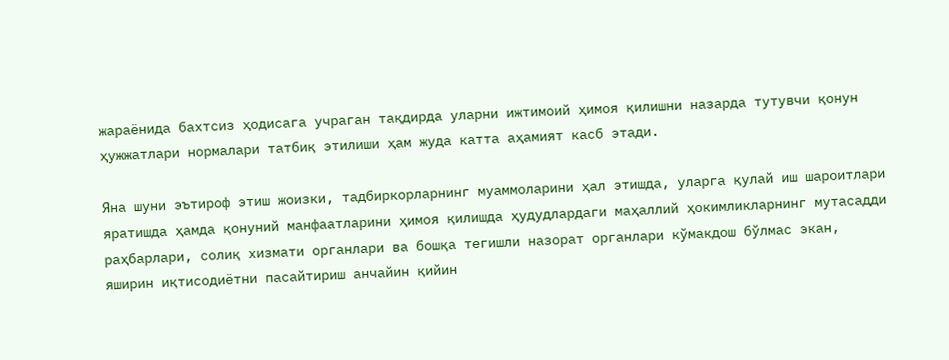жараёнида бахтсиз ҳодисага учраган тақдирда уларни ижтимоий ҳимоя қилишни назарда тутувчи қонун ҳужжатлари нормалари татбиқ этилиши ҳам жуда катта аҳамият касб этади.

Яна шуни эътироф этиш жоизки, тадбиркорларнинг муаммоларини ҳал этишда, уларга қулай иш шароитлари яратишда ҳамда қонуний манфаатларини ҳимоя қилишда ҳудудлардаги маҳаллий ҳокимликларнинг мутасадди раҳбарлари, солиқ хизмати органлари ва бошқа тегишли назорат органлари кўмакдош бўлмас экан, яширин иқтисодиётни пасайтириш анчайин қийин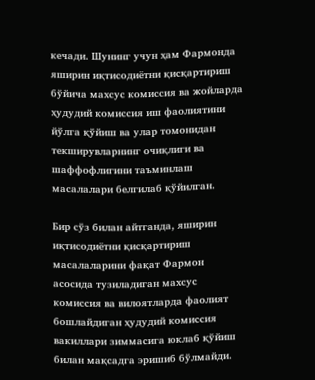кечади. Шунинг учун ҳам Фармонда яширин иқтисодиётни қисқартириш бўйича махсус комиссия ва жойларда ҳудудий комиссия иш фаолиятини йўлга қўйиш ва улар томонидан текширувларнинг очиқлиги ва шаффофлигини таъминлаш масалалари белгилаб қўйилган.

Бир сўз билан айтганда, яширин иқтисодиётни қисқартириш масалаларини фақат Фармон асосида тузиладиган махсус комиссия ва вилоятларда фаолият бошлайдиган ҳудудий комиссия вакиллари зиммасига юклаб қўйиш билан мақсадга эришиб бўлмайди.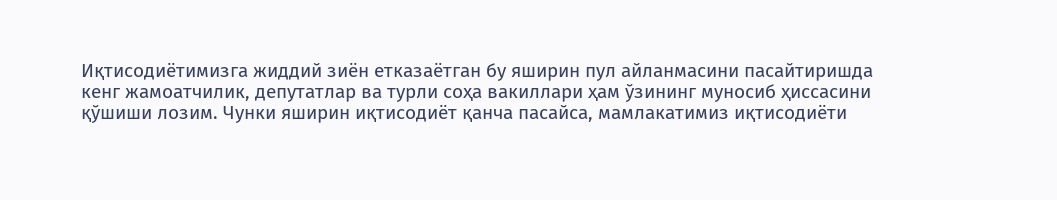Иқтисодиётимизга жиддий зиён етказаётган бу яширин пул айланмасини пасайтиришда кенг жамоатчилик, депутатлар ва турли соҳа вакиллари ҳам ўзининг муносиб ҳиссасини қўшиши лозим. Чунки яширин иқтисодиёт қанча пасайса, мамлакатимиз иқтисодиёти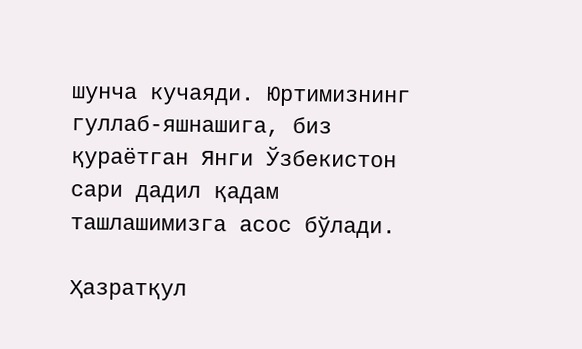шунча кучаяди. Юртимизнинг гуллаб-яшнашига, биз қураётган Янги Ўзбекистон сари дадил қадам ташлашимизга асос бўлади.

Ҳазратқул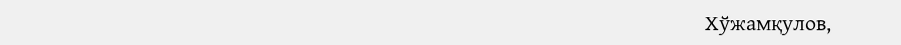Хўжамқулов,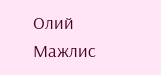Олий Мажлис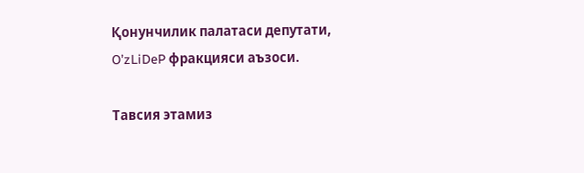Қонунчилик палатаси депутати,
OʼzLiDeP фракцияси аъзоси.

Тавсия этамиз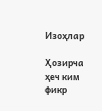Изоҳлар

Ҳозирча ҳеч ким фикр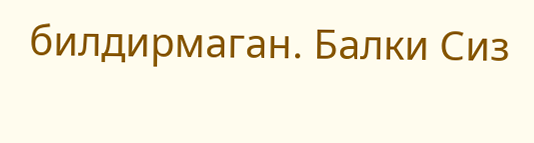билдирмаган. Балки Сиз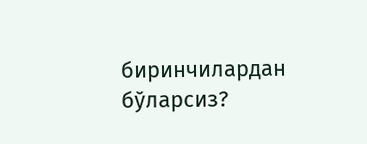биринчилардан бўларсиз?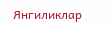Янгиликлар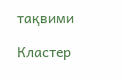тақвими

Кластер